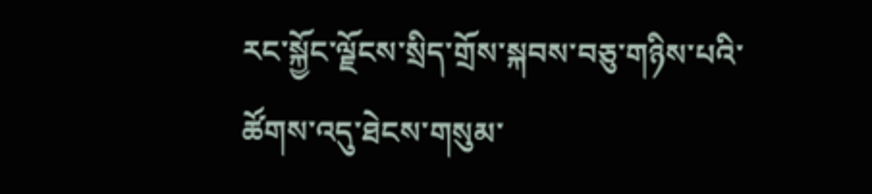རང་སྐྱོང་ལྗོངས་སྲིད་གྲོས་སྐབས་བཅུ་གཉིས་པའི་ཚོགས་འདུ་ཐེངས་གསུམ་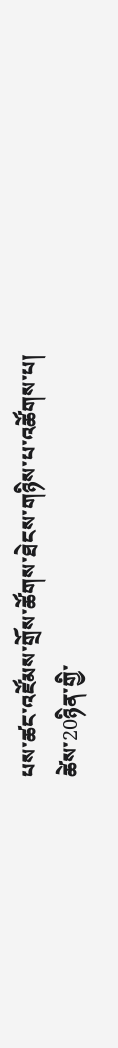པས་ཚང་འཛོམས་གྲོས་ཚོགས་ཐེངས་གཉིས་པ་འཚོགས་པ།
ཚེས་20ཉིན་གྱི་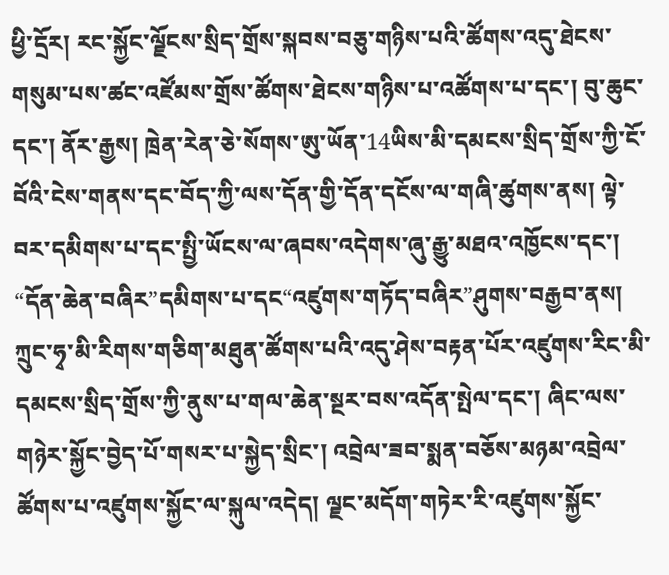ཕྱི་དྲོར། རང་སྐྱོང་ལྗོངས་སྲིད་གྲོས་སྐབས་བཅུ་གཉིས་པའི་ཚོགས་འདུ་ཐེངས་གསུམ་པས་ཚང་འཛོམས་གྲོས་ཚོགས་ཐེངས་གཉིས་པ་འཚོགས་པ་དང་། བུ་ཆུང་དང་། ནོར་རྒྱས། ཁྲེན་རེན་ཅེ་སོགས་ཨུ་ཡོན་14ཡིས་མི་དམངས་སྲིད་གྲོས་ཀྱི་ངོ་བོའི་ངེས་གནས་དང་བོད་ཀྱི་ལས་དོན་གྱི་དོན་དངོས་ལ་གཞི་ཚུགས་ནས། ལྟེ་བར་དམིགས་པ་དང་སྤྱི་ཡོངས་ལ་ཞབས་འདེགས་ཞུ་རྒྱུ་མཐའ་འཁྱོངས་དང་། “དོན་ཆེན་བཞིར”དམིགས་པ་དང“འཛུགས་གཏོད་བཞིར”ཤུགས་བརྒྱབ་ནས། ཀྲུང་ཧྭ་མི་རིགས་གཅིག་མཐུན་ཚོགས་པའི་འདུ་ཤེས་བརྟན་པོར་འཛུགས་རིང་མི་དམངས་སྲིད་གྲོས་ཀྱི་ནུས་པ་གལ་ཆེན་སྔར་བས་འདོན་སྤེལ་དང་། ཞིང་ལས་གཉེར་སྐྱོང་བྱེད་པོ་གསར་པ་སྐྱེད་སྲིང་། འབྲེལ་ཟབ་སྨན་བཅོས་མཉམ་འབྲེལ་ཚོགས་པ་འཛུགས་སྐྱོང་ལ་སྐུལ་འདེད། ལྗང་མདོག་གཏེར་རི་འཛུགས་སྐྱོང་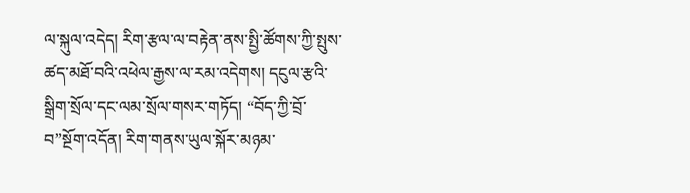ལ་སྐུལ་འདེད། རིག་རྩལ་ལ་བརྟེན་ནས་སྤྱི་ཚོགས་ཀྱི་སྤུས་ཚད་མཐོ་བའི་འཕེལ་རྒྱས་ལ་རམ་འདེགས། དངུལ་རྩའི་སྒྲིག་སྲོལ་དང་ལམ་སྲོལ་གསར་གཏོད། “བོད་ཀྱི་བྲོ་བ”སྔོག་འདོན། རིག་གནས་ཡུལ་སྐོར་མཉམ་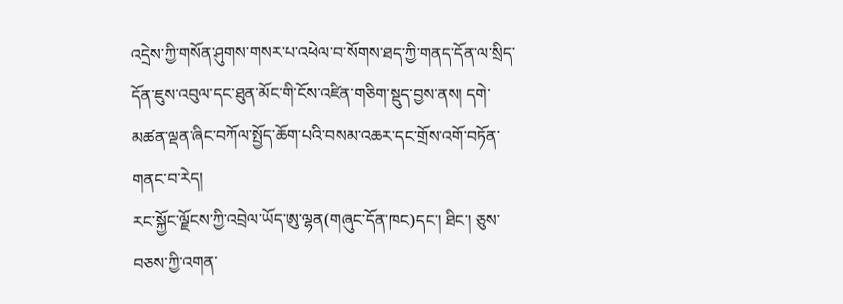འདྲེས་ཀྱི་གསོན་ཤུགས་གསར་པ་འཕེལ་བ་སོགས་ཐད་ཀྱི་གནད་དོན་ལ་སྲིད་དོན་ཇུས་འབུལ་དང་ཐུན་མོང་གི་ངོས་འཛིན་གཅིག་སྡུད་བྱས་ནས། དགེ་མཚན་ལྡན་ཞིང་བཀོལ་སྤྱོད་ཆོག་པའི་བསམ་འཆར་དང་གྲོས་འགོ་བཏོན་གནང་བ་རེད།
རང་སྐྱོང་ལྗོངས་ཀྱི་འབྲེལ་ཡོད་ཨུ་ལྷན(གཞུང་དོན་ཁང)དང་། ཐིང་། ཅུས་བཅས་ཀྱི་འགན་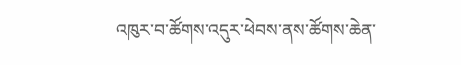འཁུར་བ་ཚོགས་འདུར་ཕེབས་ནས་ཚོགས་ཆེན་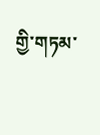གྱི་གཏམ་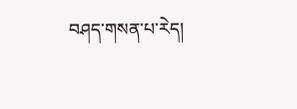བཤད་གསན་པ་རེད།